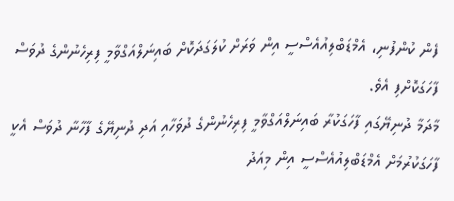ފެން ކުންފުނި، އެމްޑަބްލިއުއެސްސީ އިން ވަރަށް ކުލަގަދަކޮށް ބައިނަލްއަގްވާމީ ފިރިހެނުންގެ ދުވަސް ފާހަގަކޮށްފި އެވެ.
މާދަމާ ދުނިޔޭގައި ފާހަގަކުރާ ބައިނަލްއަގްވާމީ ފިރިހެނުންގެ ދުވަހާއި އަދި ދުނިޔޭގެ ފާހާނާ ދުވަސް އެކީ ފާހަގަކުރުމަށް އެމްޑަބްލިއުއެސްސީ އިން މިއަދު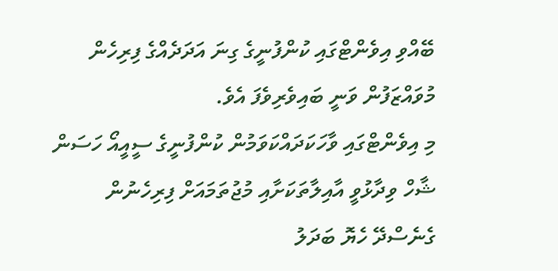ބޭއްވި އިވެންޓްގައި ކުންފުނީގެ ގިނަ އަދަދެއްގެ ފިރިހެން މުވައްޒަފުން ވަނީ ބައިވެރިވެފަ އެވެ.
މި އިވެންޓްގައި ވާހަކަދައްކަވަމުން ކުންފުނީގެ ސީއީއޯ ހަސަން ޝާހް ވިދާޅުވީ އާއިލާތަކަށާއި މުޖުތަމައަށް ފިރިހެނުން ގެނެސްދޭ ހެޔޮ ބަދަލު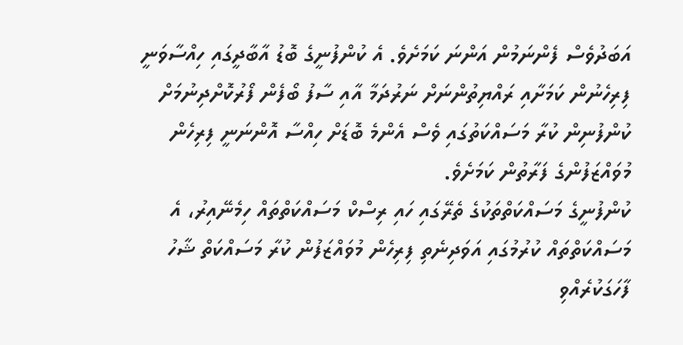އަބަދުވެސް ފެންނަމުން އަންނަ ކަމަށެވެ. އެ ކުންފުނީގެ ބޮޑު އާބާދީގައި ހިއްސާވަނީ ފިރިހެނުން ކަމަށާއި ރައްޔިތުންނަށް ނަރުދަމާ އާއި ސާފު ބޯފެން ފޯރުކޮށްދިނުމަށް ކުންފުނިން ކުރާ މަސައްކަތުގައި ވެސް އެންމެ ބޮޑަށް ހިއްސާ އޮންނަނީ ފިރިހެން މުވައްޒަފުންގެ ފަރާތުން ކަމަށެވެ.
ކުންފުނީގެ މަސައްކަތްތަކުގެ ތެރޭގައި ހައި ރިސްކް މަސައްކަތްތައް ހިމެނޭއިރު، އެ މަސައްކަތްތައް ކުރުމުގައި އަވަދިނެތި ފިރިހެން މުވައްޒަފުން ކުރާ މަސައްކަތް ޝާހު ފާހަގަކުރެއްވި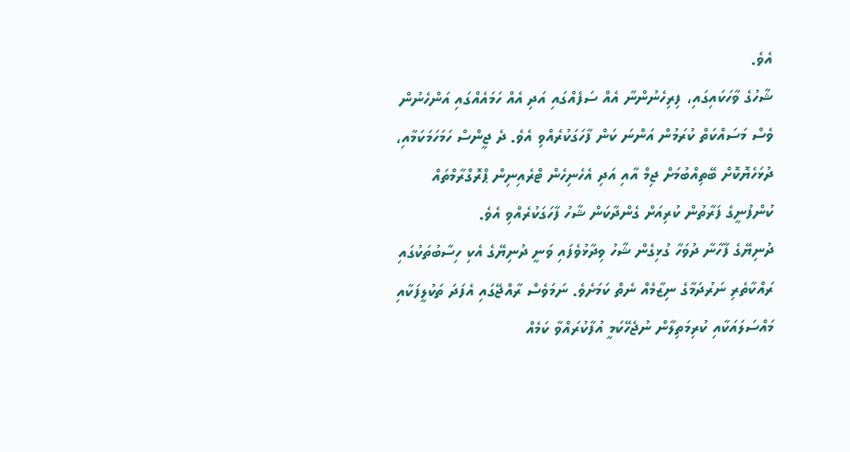އެވެ.
ޝާހުގެ ވާހަކައިގައި، ފިރިހެނުންނާ އެއް ސަފެއްގައި އަދި އެއް ހަމައެއްގައި އަންހެނުން ވެސް މަސައްކަތް ކުރަމުން އަންނަ ކަން ފާހަގަކުރެއްވި އެވެ. ދެ ޖީންސް ހަމަހަމަކަމާއި، ދުޅަހެޔޮކޮށް ބޭތިއްބުމަށް ޖިމް އާއި އަދި އެހެނިހެން ޓްރެއިނިން ޕްރޮގްރާމްތައް ކުންފުނީގެ ފަރާތުން ކުރިއަށް ގެންދާކަން ޝާހު ފާހަގަކުރެއްވި އެވެ.
ދުނިޔޭގެ ފާހާނާ ދުވަހާ ގުޅިގެން ޝާހު ވިދާޅުވެފައި ވަނީ ދުނިޔޭގެ އެކި ހިސާބުތަކުގައި ރައްކާތެރި ނަރުދަމާގެ ނިޒާމެއް ނެތް ކަމަށެވެ. ނަމަވެސް ރާއްޖޭގައި އެފަދަ ތަކުލީފަކާއި މައްސަލައަކާއި ކުރިމަތިލާން ނުޖެހޭކަމީ އުފާކުރައްވާ ކަމެއް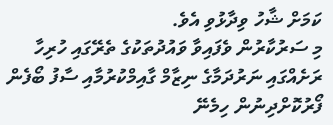ކަމަށް ޝާހު ވިދާޅުވި އެވެ.
މި ސަރުކާރުން ވެފައިވާ ވައުދުތަކުގެ ތެރޭގައި ހުރިހާ ރަށެއްގައި ނަރުދަމާގެ ނިޒާމް ގާއިމްކުރުމާއި ސާފު ބޯފެން ފޯރުކޮށްދިނުން ހިމެނޭ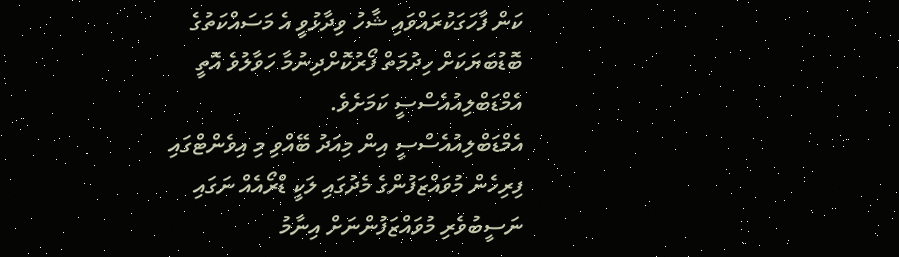ކަން ފާހަގަކުރައްވައި ޝާހު ވިދާޅުވީ އެ މަސައްކަތުގެ ބޮޑުބަޔަކަށް ހިދުމަތް ފޯރުކޮށްދިނުމާ ހަވާލުވެ އޮތީ އެމްޑަބްލިއުއެސްސީ ކަމަށެވެ.
އެމްޑަބްލިއުއެސްސީ އިން މިއަދު ބޭއްވި މި އިވެންޓްގައި ފިރިހެން މުވައްޒަފުންގެ މެދުގައި ލަކީ ޑްރޯއެއް ނަގައި ނަސީބުވެރި މުވައްޒަފުންނަށް އިނާމު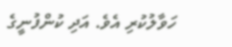ހަވާލުކުރި އެވެ. އަދި ކުންފުނީގެ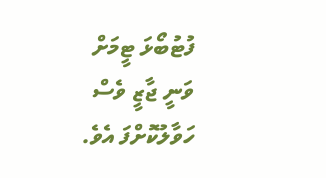ފުޓުބޯޅަ ޓީމަށް ވަނީ ޖާޒީ ވެސް ހަވާލުކޮށްފަ އެވެ.